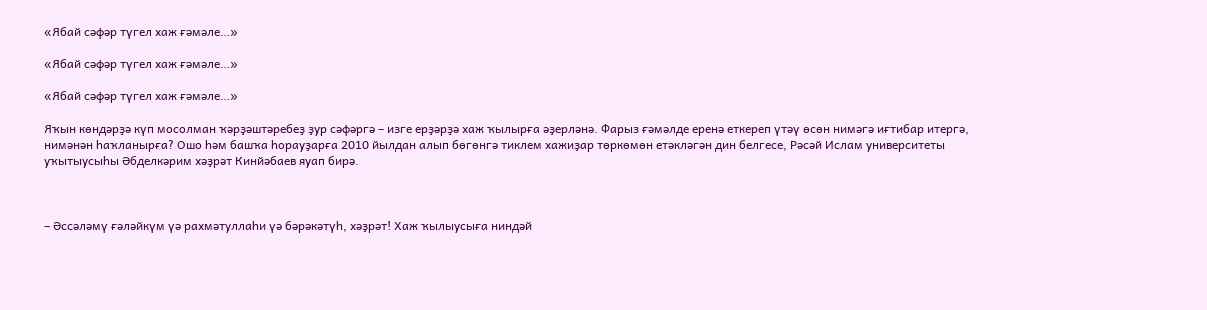«Ябай сәфәр түгел хаж ғәмәле…»

«Ябай сәфәр түгел хаж ғәмәле…»

«Ябай сәфәр түгел хаж ғәмәле…»

Яҡын көндәрҙә күп мосолман ҡәрҙәштәребеҙ ҙур сәфәргә – изге ерҙәрҙә хаж ҡылырға әҙерләнә. Фарыз ғәмәлде еренә еткереп үтәү өсөн нимәгә иғтибар итергә, нимәнән һаҡланырға? Ошо һәм башҡа һорауҙарға 2010 йылдан алып бөгөнгә тиклем хажиҙар төркөмөн етәкләгән дин белгесе, Рәсәй Ислам университеты уҡытыусыһы Әбделкәрим хәҙрәт Кинйәбаев яуап бирә.



– Әссәләмү ғәләйкүм үә рахмәтуллаһи үә бәрәкәтүһ, хәҙрәт! Хаж ҡылыусыға ниндәй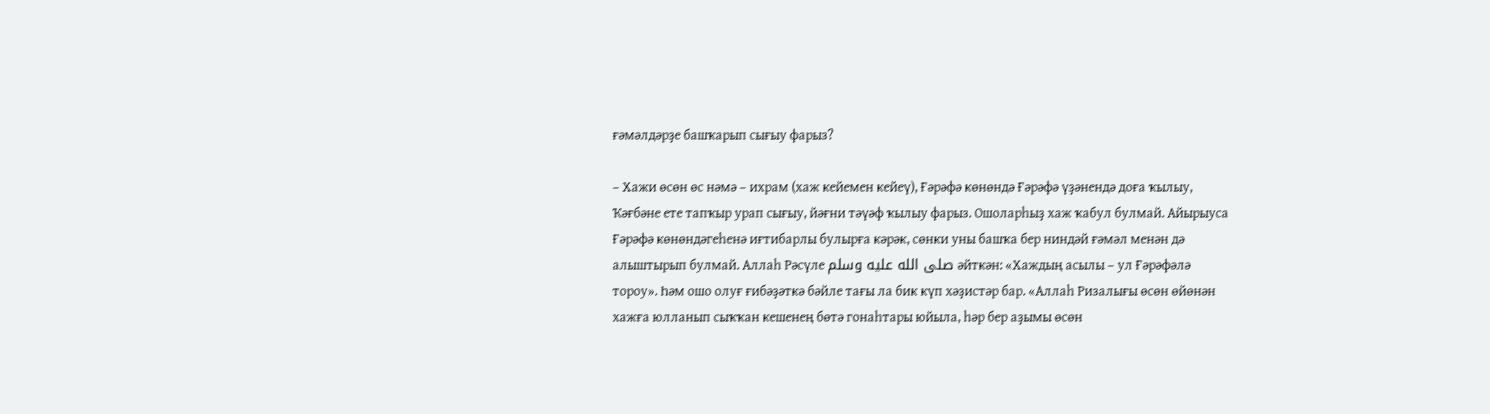ғәмәлдәрҙе башҡарып сығыу фарыз?

– Хажи өсөн өс нәмә – ихрам (хаж кейемен кейеү), Ғәрәфә көнөндә Ғәрәфә үҙәнендә доға ҡылыу, Ҡәғбәне ете тапҡыр урап сығыу, йәғни тәүәф ҡылыу фарыз. Ошоларһыҙ хаж ҡабул булмай. Айырыуса Ғәрәфә көнөндәгеһенә иғтибарлы булырға кәрәк, сөнки уны башҡа бер ниндәй ғәмәл менән дә алыштырып булмай. Аллаһ Рәсүле صلى الله عليه وسلم әйткән: «Хаждың асылы – ул Ғәрәфәлә тороу». Һәм ошо олуғ ғибәҙәткә бәйле тағы ла бик күп хәҙистәр бар. «Аллаһ Ризалығы өсөн өйөнән хажға юлланып сыҡҡан кешенең бөтә гонаһтары юйыла, һәр бер аҙымы өсөн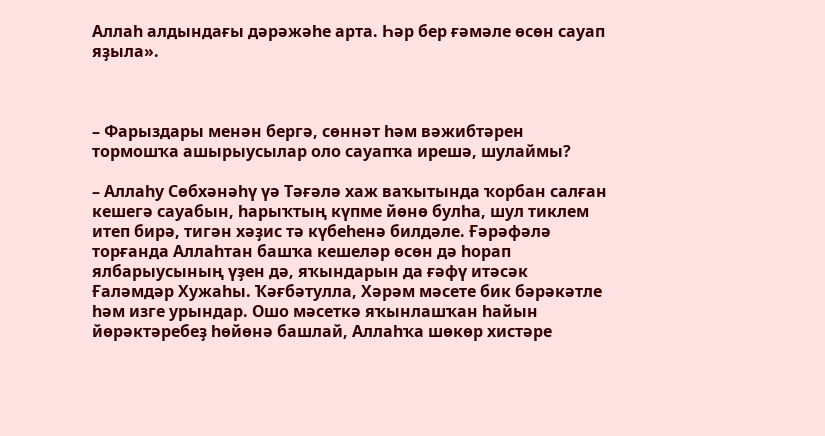Аллаһ алдындағы дәрәжәһе арта. Һәр бер ғәмәле өсөн сауап яҙыла».



– Фарыздары менән бергә, сөннәт һәм вәжибтәрен тормошҡа ашырыусылар оло сауапҡа ирешә, шулаймы?

– Аллаһу Сөбхәнәһү үә Тәғәлә хаж ваҡытында ҡорбан салған кешегә сауабын, һарыҡтың күпме йөнө булһа, шул тиклем итеп бирә, тигән хәҙис тә күбеһенә билдәле. Ғәрәфәлә торғанда Аллаһтан башҡа кешеләр өсөн дә һорап ялбарыусының үҙен дә, яҡындарын да ғәфү итәсәк Ғаләмдәр Хужаһы. Ҡәғбәтулла, Хәрәм мәсете бик бәрәкәтле һәм изге урындар. Ошо мәсеткә яҡынлашҡан һайын йөрәктәребеҙ һөйөнә башлай, Аллаһҡа шөкөр хистәре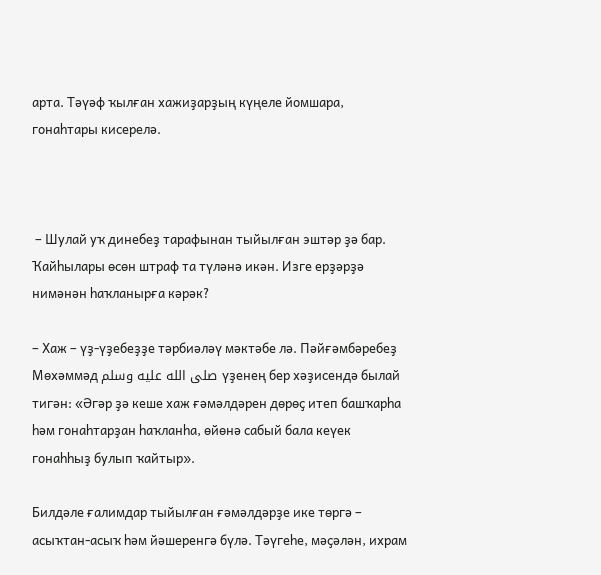арта. Тәүәф ҡылған хажиҙарҙың күңеле йомшара, гонаһтары кисерелә.



 – Шулай уҡ динебеҙ тарафынан тыйылған эштәр ҙә бар. Ҡайһылары өсөн штраф та түләнә икән. Изге ерҙәрҙә нимәнән һаҡланырға кәрәк?

– Хаж – үҙ-үҙебеҙҙе тәрбиәләү мәктәбе лә. Пәйғәмбәребеҙ Мөхәммәд صلى الله عليه وسلم үҙенең бер хәҙисендә былай тигән: «Әгәр ҙә кеше хаж ғәмәлдәрен дөрөҫ итеп башҡарһа һәм гонаһтарҙан һаҡланһа, өйөнә сабый бала кеүек гонаһһыҙ булып ҡайтыр».

Билдәле ғалимдар тыйылған ғәмәлдәрҙе ике төргә – асыҡтан-асыҡ һәм йәшеренгә бүлә. Тәүгеһе, мәҫәлән, ихрам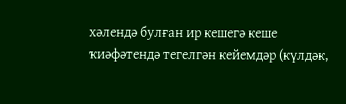хәлендә булған ир кешегә кеше ҡиәфәтендә тегелгән кейемдәр (күлдәк,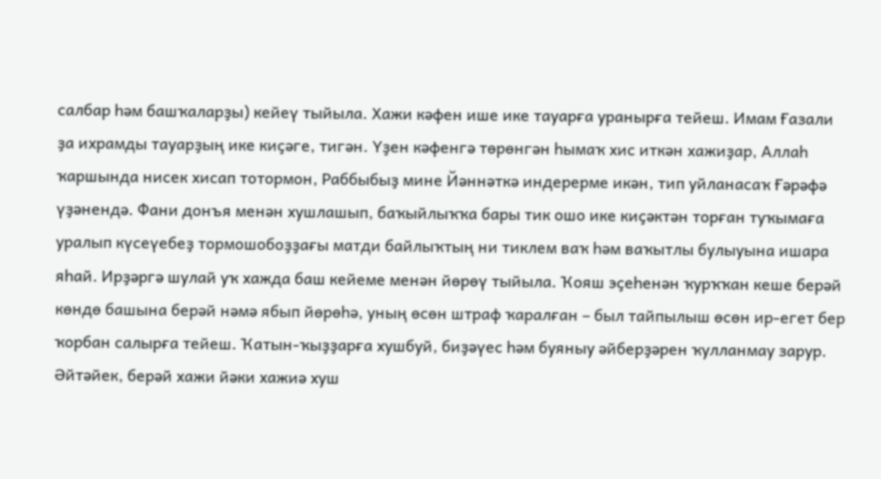салбар һәм башҡаларҙы) кейеү тыйыла. Хажи кәфен ише ике тауарға уранырға тейеш. Имам Ғазали ҙа ихрамды тауарҙың ике киҫәге, тигән. Үҙен кәфенгә төрөнгән һымаҡ хис иткән хажиҙар, Аллаһ ҡаршында нисек хисап тотормон, Раббыбыҙ мине Йәннәткә индерерме икән, тип уйланасаҡ Ғәрәфә үҙәнендә. Фани донъя менән хушлашып, баҡыйлыҡҡа бары тик ошо ике киҫәктән торған туҡымаға уралып күсеүебеҙ тормошобоҙҙағы матди байлыҡтың ни тиклем ваҡ һәм ваҡытлы булыуына ишара яһай. Ирҙәргә шулай уҡ хажда баш кейеме менән йөрөү тыйыла. Ҡояш эҫеһенән ҡурҡҡан кеше берәй көндө башына берәй нәмә ябып йөрөһә, уның өсөн штраф ҡаралған – был тайпылыш өсөн ир-егет бер ҡорбан салырға тейеш. Ҡатын-ҡыҙҙарға хушбуй, биҙәүес һәм буяныу әйберҙәрен ҡулланмау зарур. Әйтәйек, берәй хажи йәки хажиә хуш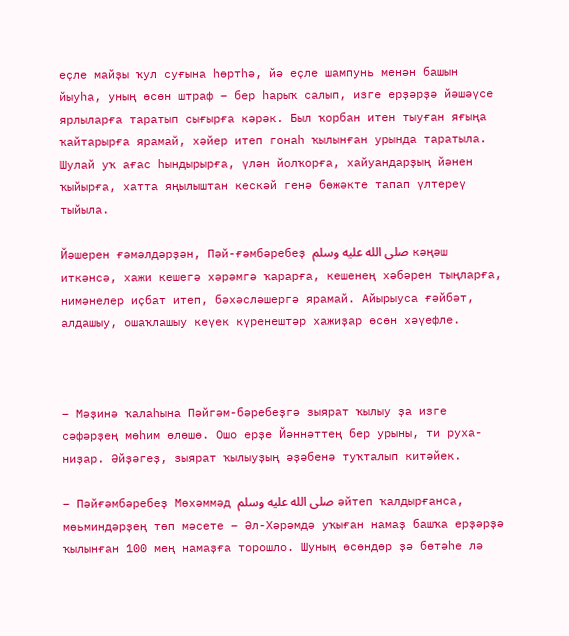еҫле майҙы ҡул суғына һөртһә, йә еҫле шампунь менән башын йыуһа, уның өсөн штраф – бер һарыҡ салып, изге ерҙәрҙә йәшәүсе ярлыларға таратып сығырға кәрәк. Был ҡорбан итен тыуған яғыңа ҡайтарырға ярамай, хәйер итеп гонаһ ҡылынған урында таратыла. Шулай уҡ ағас һындырырға, үлән йолҡорға, хайуандарҙың йәнен ҡыйырға, хатта яңылыштан кескәй генә бөжәкте тапап үлтереү тыйыла.

Йәшерен ғәмәлдәрҙән, Пәй-ғәмбәребеҙ صلى الله عليه وسلم кәңәш иткәнсә, хажи кешегә хәрәмгә ҡарарға, кешенең хәбәрен тыңларға, нимәнелер иҫбат итеп, бәхәсләшергә ярамай. Айырыуса ғәйбәт, алдашыу, ошаҡлашыу кеүек күренештәр хажиҙар өсөн хәүефле.



– Мәҙинә ҡалаһына Пәйгәм-бәребеҙгә зыярат ҡылыу ҙа изге сәфәрҙең мөһим өлөшө. Ошо ерҙе Йәннәттең бер урыны, ти руха-ниҙар. Әйҙәгеҙ, зыярат ҡылыуҙың әҙәбенә туҡталып китәйек.

– Пәйғәмбәребеҙ Мөхәммәд صلى الله عليه وسلم әйтеп ҡалдырғанса, мөьминдәрҙең төп мәсете – Әл-Хәрәмдә уҡыған намаҙ башҡа ерҙәрҙә ҡылынған 100 мең намаҙға торошло. Шуның өсөндөр ҙә бөтәһе лә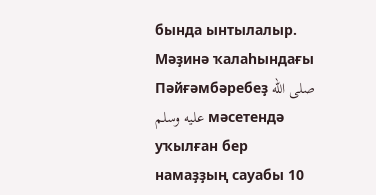бында ынтылалыр. Мәҙинә ҡалаһындағы Пәйғәмбәребеҙ صلى الله عليه وسلم мәсетендә уҡылған бер намаҙҙың сауабы 10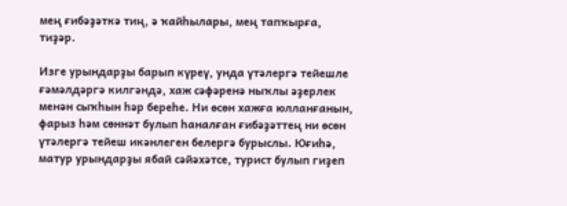мең ғибәҙәткә тиң, ә ҡайһылары, мең тапҡырға, тиҙәр.

Изге урындарҙы барып күреү, унда үтәлергә тейешле ғәмәлдәргә килгәндә, хаж сәфәренә ныҡлы әҙерлек менән сыҡһын һәр береһе. Ни өсөн хажға юлланғанын, фарыз һәм сөннәт булып һаналған ғибәҙәттең ни өсөн үтәлергә тейеш икәнлеген белергә бурыслы. Юғиһә, матур урындарҙы ябай сәйәхәтсе, турист булып гиҙеп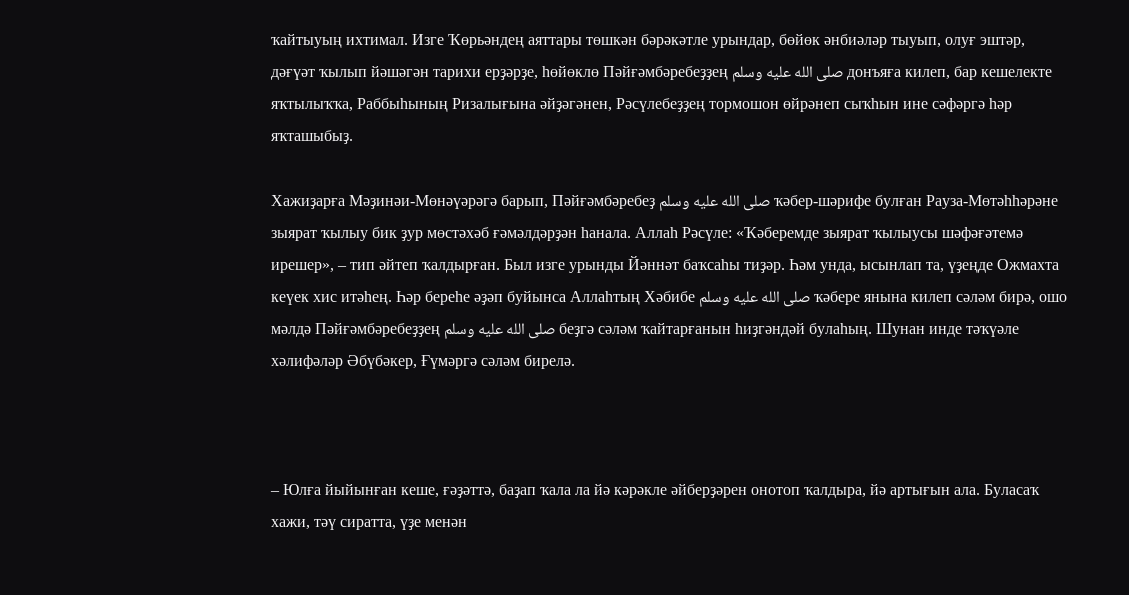ҡайтыуың ихтимал. Изге Ҡөрьәндең аяттары төшкән бәрәкәтле урындар, бөйөк әнбиәләр тыуып, олуғ эштәр, дәғүәт ҡылып йәшәгән тарихи ерҙәрҙе, һөйөклө Пәйғәмбәребеҙҙең صلى الله عليه وسلم донъяға килеп, бар кешелекте яҡтылыҡҡа, Раббыһының Ризалығына әйҙәгәнен, Рәсүлебеҙҙең тормошон өйрәнеп сыҡһын ине сәфәргә һәр яҡташыбыҙ.

Хажиҙарға Мәҙинәи-Мөнәүәрәгә барып, Пәйғәмбәребеҙ صلى الله عليه وسلم ҡәбер-шәрифе булған Рауза-Мөтәһһәрәне зыярат ҡылыу бик ҙур мөстәхәб ғәмәлдәрҙән һанала. Аллаһ Рәсүле: «Ҡәберемде зыярат ҡылыусы шәфәғәтемә ирешер», – тип әйтеп ҡалдырған. Был изге урынды Йәннәт баҡсаһы тиҙәр. Һәм унда, ысынлап та, үҙеңде Ожмахта кеүек хис итәһең. Һәр береһе әҙәп буйынса Аллаһтың Хәбибе صلى الله عليه وسلم ҡәбере янына килеп сәләм бирә, ошо мәлдә Пәйғәмбәребеҙҙең صلى الله عليه وسلم беҙгә сәләм ҡайтарғанын һиҙгәндәй булаһың. Шунан инде тәҡүәле хәлифәләр Әбүбәкер, Ғүмәргә сәләм бирелә.



– Юлға йыйынған кеше, ғәҙәттә, баҙап ҡала ла йә кәрәкле әйберҙәрен онотоп ҡалдыра, йә артығын ала. Буласаҡ хажи, тәү сиратта, үҙе менән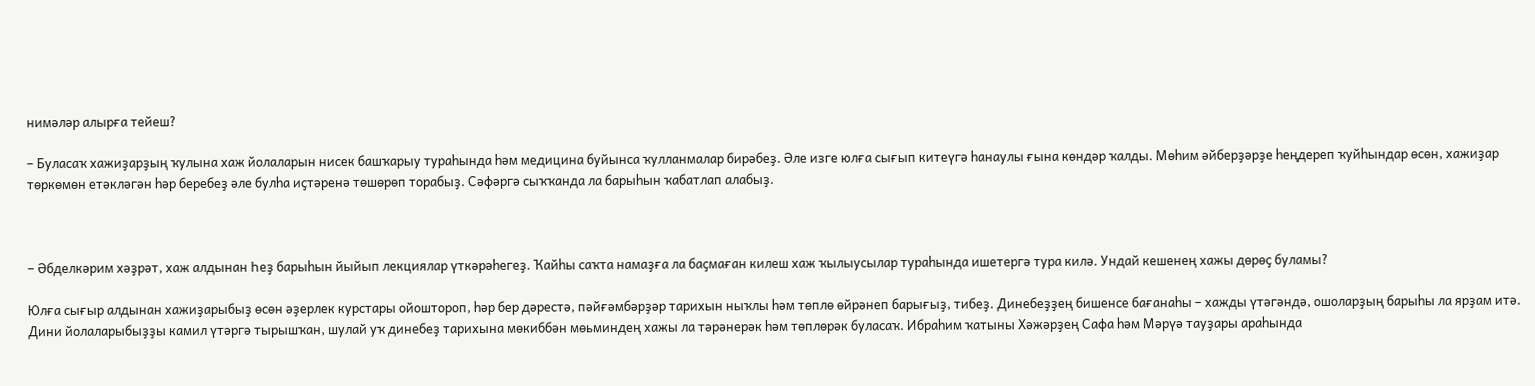нимәләр алырға тейеш?

– Буласаҡ хажиҙарҙың ҡулына хаж йолаларын нисек башҡарыу тураһында һәм медицина буйынса ҡулланмалар бирәбеҙ. Әле изге юлға сығып китеүгә һанаулы ғына көндәр ҡалды. Мөһим әйберҙәрҙе һеңдереп ҡуйһындар өсөн, хажиҙар төркөмөн етәкләгән һәр беребеҙ әле булһа иҫтәренә төшөрөп торабыҙ. Сәфәргә сыҡҡанда ла барыһын ҡабатлап алабыҙ.



– Әбделкәрим хәҙрәт, хаж алдынан Һеҙ барыһын йыйып лекциялар үткәрәһегеҙ. Ҡайһы саҡта намаҙға ла баҫмаған килеш хаж ҡылыусылар тураһында ишетергә тура килә. Ундай кешенең хажы дөрөҫ буламы?

Юлға сығыр алдынан хажиҙарыбыҙ өсөн әҙерлек курстары ойоштороп, һәр бер дәрестә, пәйғәмбәрҙәр тарихын ныҡлы һәм төплө өйрәнеп барығыҙ, тибеҙ. Динебеҙҙең бишенсе бағанаһы – хажды үтәгәндә, ошоларҙың барыһы ла ярҙам итә. Дини йолаларыбыҙҙы камил үтәргә тырышҡан, шулай уҡ динебеҙ тарихына мөкиббән мөьминдең хажы ла тәрәнерәк һәм төплөрәк буласаҡ. Ибраһим ҡатыны Хәжәрҙең Сафа һәм Мәрүә тауҙары араһында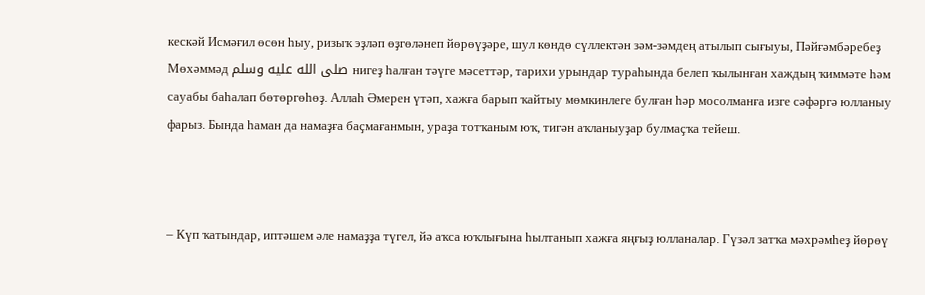кескәй Исмәғил өсөн һыу, ризыҡ эҙләп өҙгөләнеп йөрөүҙәре, шул көндө сүллектән зәм-зәмдең атылып сығыуы, Пәйғәмбәребеҙ Мөхәммәд صلى الله عليه وسلم нигеҙ һалған тәүге мәсеттәр, тарихи урындар тураһында белеп ҡылынған хаждың ҡиммәте һәм сауабы баһалап бөтөргөһөҙ. Аллаһ Әмерен үтәп, хажға барып ҡайтыу мөмкинлеге булған һәр мосолманға изге сәфәргә юлланыу фарыз. Бында һаман да намаҙға баҫмағанмын, ураҙа тотҡаным юҡ, тигән аҡланыуҙар булмаҫҡа тейеш.



– Күп ҡатындар, иптәшем әле намаҙҙа түгел, йә аҡса юҡлығына һылтанып хажға яңғыҙ юлланалар. Гүзәл затҡа мәхрәмһеҙ йөрөү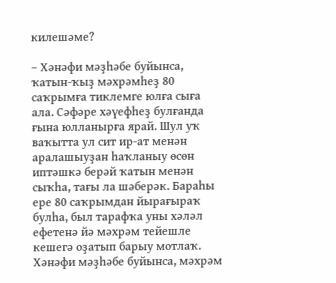килешәме?

– Хәнәфи мәҙһәбе буйынса, ҡатын-ҡыҙ мәхрәмһеҙ 80 саҡрымға тиклемге юлға сыға ала. Сәфәре хәүефһеҙ булғанда ғына юлланырға ярай. Шул уҡ ваҡытта ул сит ир-ат менән аралашыуҙан һаҡланыу өсөн иптәшкә берәй ҡатын менән сыҡһа, тағы ла шәберәк. Бараһы ере 80 саҡрымдан йырағыраҡ булһа, был тарафҡа уны хәләл ефетенә йә мәхрәм тейешле кешегә оҙатып барыу мотлаҡ. Хәнәфи мәҙһәбе буйынса, мәхрәм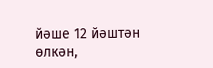йәше 12 йәштән өлкән,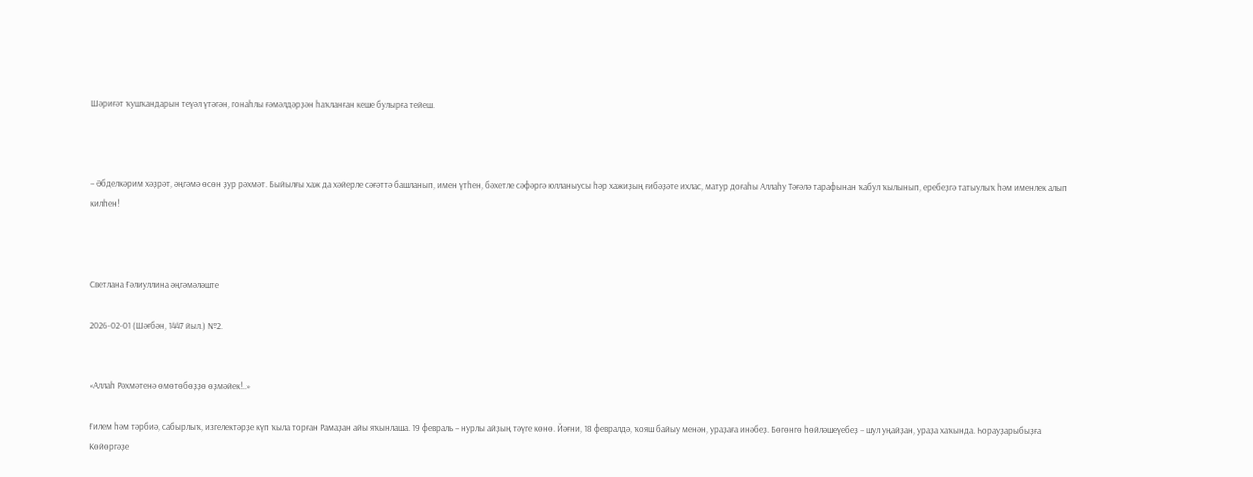Шәриғәт ҡушҡандарын теүәл үтәгән, гонаһлы ғәмәлдәрҙән һаҡланған кеше булырға тейеш.



– Әбделкәрим хәҙрәт, әңгәмә өсөн ҙур рәхмәт. Быйылғы хаж да хәйерле сәғәттә башланып, имен үтһен, бәхетле сәфәргә юлланыусы һәр хажиҙың ғибәҙәте ихлас, матур доғаһы Аллаһу Тәғәлә тарафынан ҡабул ҡылынып, еребеҙгә татыулыҡ һәм именлек алып килһен!



Светлана Ғәлиуллина әңгәмәләште

2026-02-01 (Шәғбән, 1447 йыл.) №2.


«Аллаһ Рәхмәтенә өмөтөбөҙҙө өҙмәйек!..»

Ғилем һәм тәрбиә, сабырлыҡ, изгелектәрҙе күп ҡыла торған Рамаҙан айы яҡынлаша. 19 февраль – нурлы айҙың тәүге көнө. Йәғни, 18 февралдә, ҡояш байыу менән, ураҙаға инәбеҙ. Бөгөнгө һөйләшеүебеҙ − шул уңайҙан, ураҙа хаҡында. Һорауҙарыбыҙға Көйөргәҙе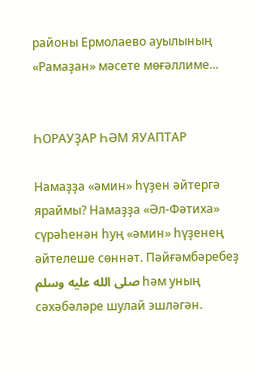районы Ермолаево ауылының «Рамаҙан» мәсете мөғәллиме...


ҺОРАУҘАР ҺӘМ ЯУАПТАР

Намаҙҙа «әмин» һүҙен әйтергә яраймы? Намаҙҙа «Әл-Фәтиха» сүрәһенән һуң «әмин» һүҙенең әйтелеше сөннәт. Пәйғәмбәребеҙ صلى الله عليه وسلم һәм уның сәхәбәләре шулай эшләгән.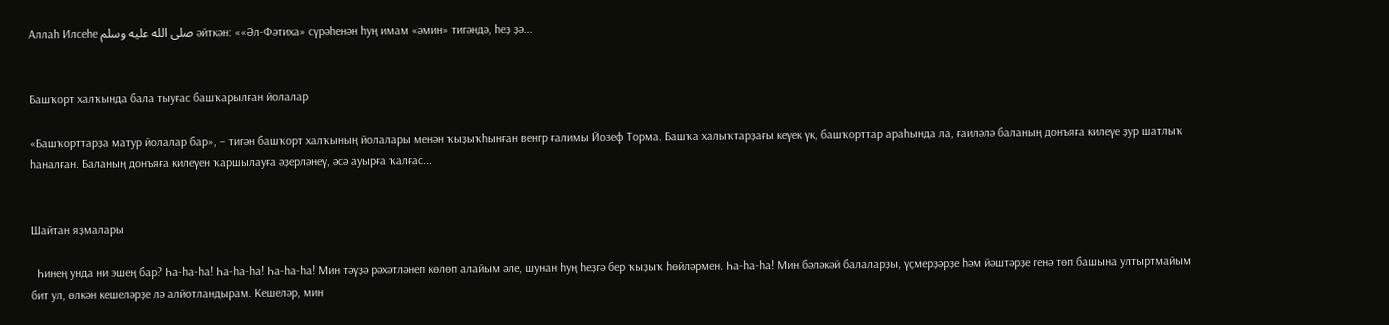Аллаһ Илсеһе صلى الله عليه وسلم әйткән: ««Әл-Фәтиха» сүрәһенән һуң имам «әмин» тигәндә, һеҙ ҙә...


Башҡорт халҡында бала тыуғас башҡарылған йолалар

«Башҡорттарҙа матур йолалар бар», – тигән башҡорт халҡының йолалары менән ҡыҙыҡһынған венгр ғалимы Йозеф Торма. Башҡа халыҡтарҙағы кеүек үк, башҡорттар араһында ла, ғаиләлә баланың донъяға килеүе ҙур шатлыҡ һаналған. Баланың донъяға килеүен ҡаршылауға әҙерләнеү, әсә ауырға ҡалғас...


Шайтан яҙмалары

  Һинең унда ни эшең бар? Һа-һа-һа! Һа-һа-һа! Һа-һа-һа! Мин тәүҙә рәхәтләнеп көлөп алайым әле, шунан һуң һеҙгә бер ҡыҙыҡ һөйләрмен. Һа-һа-һа! Мин бәләкәй балаларҙы, үҫмерҙәрҙе һәм йәштәрҙе генә төп башына ултыртмайым бит ул, өлкән кешеләрҙе лә алйотландырам. Кешеләр, мин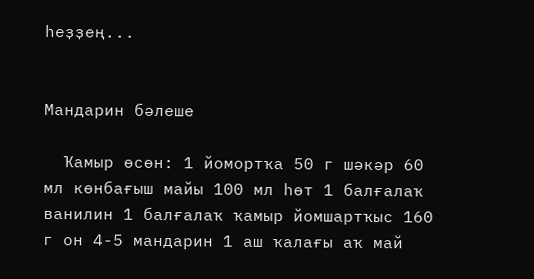һеҙҙең...


Мандарин бәлеше

  Ҡамыр өсөн: 1 йомортҡа 50 г шәкәр 60 мл көнбағыш майы 100 мл һөт 1 балғалаҡ ванилин 1 балғалаҡ ҡамыр йомшартҡыс 160 г он 4-5 мандарин 1 аш ҡалағы аҡ май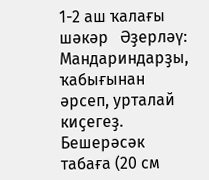1-2 аш ҡалағы шәкәр   Әҙерләү: Мандариндарҙы, ҡабығынан әрсеп, урталай киҫегеҙ. Бешерәсәк табаға (20 см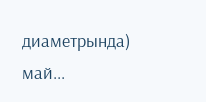диаметрында) май...